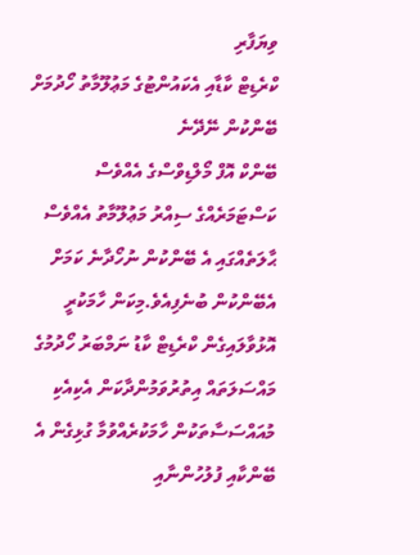ވިޔަފާރި
ކްރެޑިޓް ކާޑާއި އެކައުންޓުގެ މަޢުލޫމާތު ހޯދުމަށް ބޭންކުން ނޭދޭނެ
ބޭންކް އޮފް މޯލްޑިވްސްގެ އެއްވެސް ކަސްޓަމަރެއްގެ ސިއްރު މަޢުލޫމާތު އެއްވެސް ޙާލަތެއްގައި އެ ބޭންކުން ނުހޯދާނެ ކަމަށް އެބޭންކުން ބުނެފިއެވެ.މިކަން ހާމަކުރީ އޮޅުވާލައިގެން ކްރެޑިޓް ކާޑު ނަމްބަރު ހޯދުމުގެ މައްސަލަތައް އިތުރުވަމުންދާކަން އެކިއެކި މުއައްސަސާތަކުން ހާމަކުރެއްވުމާ ގުޅިގެން އެ ބޭންކާއި ފުލުހުންނާއި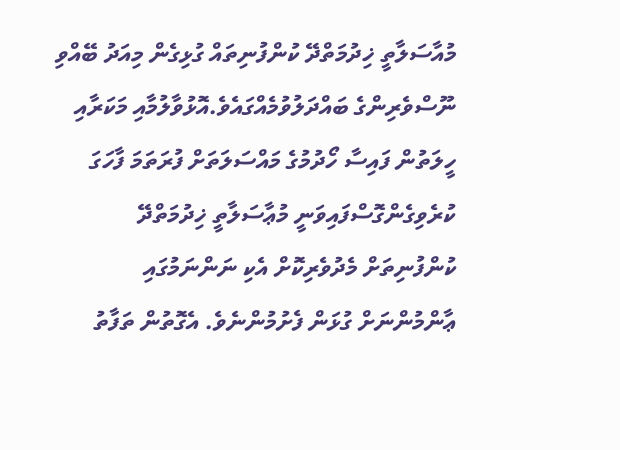މުއާސަލާތީ ޚިދުމަތްދޭ ކުންފުނިތައް ގުޅިގެން މިއަދު ބޭއްވި ނޫސްވެރިންގެ ބައްދަލުވުމެއްގައެވެ.އޮޅުވާލުމާއި މަކަރާއި ހީލަތުން ފައިސާ ހޯދުމުގެ މައްސަލަތަށް ފުރަތަމަ ފާހަގަ ކުރެވިގެންގޮސްފައިވަނީ މުޢާސަލާތީ ޚިދުމަތްދޭ ކުންފުނިތަށް މެދުވެރިކޮށް އެކި ނަންނަމުގައި ޢާންމުންނަށް ގުޅަން ފެށުމުންނެވެ. އެގޮތުން ތަފާތު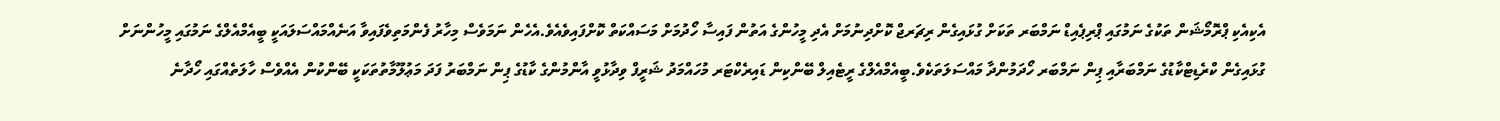އެކިއެކި ޕްރޮމޯޝަން ތަކުގެ ނަމުގައި ޕްރިޕެއިޑް ނަމްބަރ ތަކަށް ގުޅައިގެން ރިޗަރޖް ކޮށްދިނުމަށް އެދި މީހުންގެ އަތުން ފައިސާ ހޯދުމަށް މަސައްކަތް ކޮށްފައިވެއެވެ.އެހެން ނަމަވެސް މިހާރު ފެންމަތިވެފައިވާ އަނެއްމައްސަލައަކީ ބީއެމްއެލްގެ ނަމުގައި މީހުންނަށް ގުޅައިގެން ކްރެޑިޓްކާޑުގެ ނަމްބަރާއި ޕިން ނަމްބަރ ހޯދަމުންދާ މައްސަލަތަކެވެ.ބީއެމްއެލްގެ ރީޓެއިލް ބޭންކިން ޑައިރެކްޓަރ މުހައްމަދު ޝަރީފް ވިދާޅުވީ އާންމުންގެ ކާޑުގެ ޕިން ނަމްބަރު ފަދަ މަޢުލޫމާތުތަކަކީ ބޭންކުން އެއްވެސް ހާލަތެއްގައި ހޯދާނެ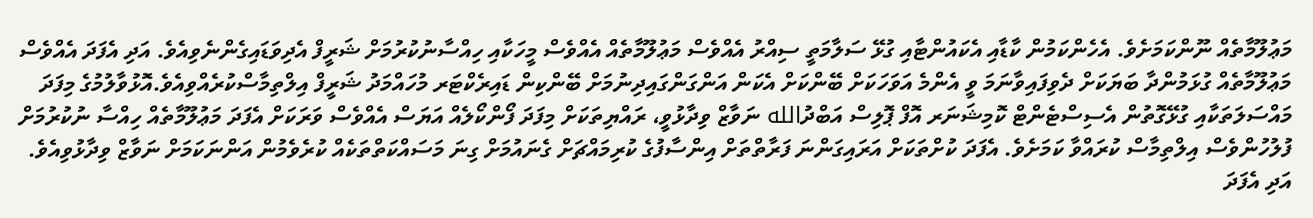މަޢުލޫމާތެއް ނޫންކަމަށެވެ. އެހެންކަމުން ކާޑާއި އެކައުންޓާއި ގުޅޭ ސަލާމަތީ ސިއްރު އެއްވެސް މަޢުލޫމާތެއް އެއްވެސް މީހަކާއި ހިއްސާނުކުރުމަށް ޝަރީފް އެދިވަޑައިގެންނެވިއެވެ. އަދި އެފަދަ އެއްވެސް މަޢުލޫމާތެއް ގުޅަމުންދާ ބަޔަކަށް ދެވިފައިވާނަމަ ވީ އެންމެ އަވަހަކަށް ބޭންކަށް އެކަން އަންގަންގައިދިނުމަށް ބޭންކިން ޑައިރެކްޓަރ މުހައްމަދު ޝަރީފް އިލްތިމާސްކުރެއްވިއެވެ.އޮޅުވާލުމުގެ މިފަދަ މައްސަލަތަކާއި ގުޅޭގޮތުން އެސިސްޓެންޓް ކޮމިޝަނަރ އޮފް ޕޮލިސް އަބްދުالله ނަވާޒް ވިދާޅުވީ، ރައްޔިތަކަށް މިފަދަ ފޯންކޯލެއް އަޔަސް އެއްވެސް ވަރަކަށް އެފަދަ މަޢުލޫމާތެއް ހިއްސާ ނުކުރުމަށް ފުލުހުންވެސް އިލްތިމާސް ކުރައްވާ ކަމަށެވެ. އެފަދަ ކުށްތަކަށް އަރައިގަންނަ ފަރާތްތަށް އިންސާފުގެ ކުރިމައްޗަށް ގެނައުމަށް ގިނަ މަސައްކަތްތަކެއް ކުރެވެމުން އަންނަކަމަށް ނަވާޒް ވިދާޅުވިއެވެ. އަދި އެފަދަ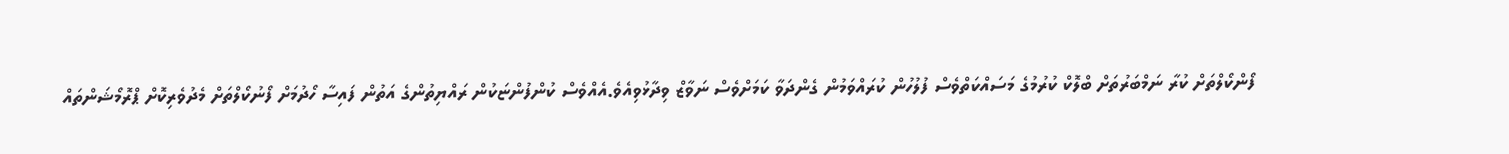ފޯންކޯލްތަށް ކުރާ ނަމްބަރުތަށް ބްލޮކް ކުރުމުގެ މަސައްކަތްވެސް ފުލުހުން ކުރައްވަމުން ގެންދަވާ ކަމަށްވެސް ނަވާޒް ވިދާޅުވިއެވެ.އެއްވެސް ކުންފުންޏަކުން ރައްޔިތުންގެ އަތުން ފައިސާ ހޯދުމަށް ފޯނުކޯލްތަށް މެދުވެރިކޮށް ޕްރޮމޯޝަންތައް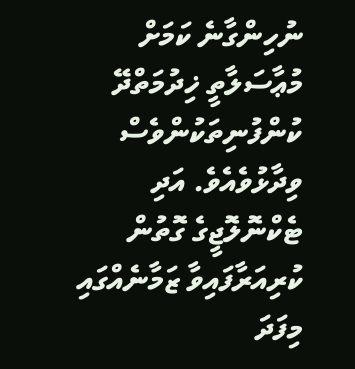ނުހިންގާނެ ކަމަށް މުޢާސަލާތީ ޚިދުމަތްދޭ ކުންފުނިތަކުންވެސް ވިދާޅުވެއެވެ. އަދި ޓެކްނޮލޮޖީގެ ގޮތުން ކުރިއަރާފައިވާ ޒަމާނެއްގައި މިފަދަ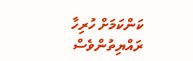ކަންކަމަށް ހުރިހާ ރައްޔިތުންވެސް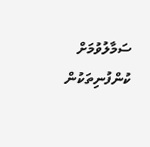ސަމާލުވުމަށް ކުންފުނިތަކުން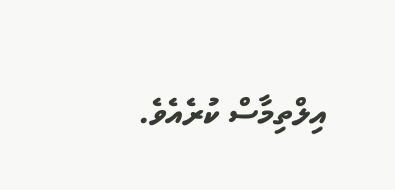އިލްތިމާސް ކުރެއެވެ.